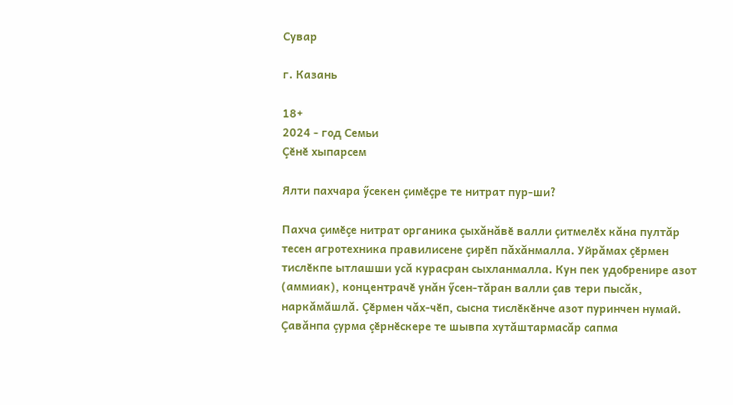Сувар

г. Казань

18+
2024 - год Семьи
Çӗнӗ хыпарсем

Ялти пахчара ӳсекен çимӗçре те нитрат пур-ши?

Пахча çимӗçе нитрат органика çыхăнăвӗ валли çитмелӗх кăна пултăр тесен агротехника правилисене çирӗп пăхăнмалла. Уйрăмах çӗрмен тислӗкпе ытлашши усă курасран сыхланмалла. Кун пек удобренире азот (аммиак), концентрачӗ унăн ӳсен-тăран валли çав тери пысăк, наркăмăшлă. Çӗрмен чăх-чӗп, сысна тислӗкӗнче азот пуринчен нумай. Çавăнпа çурма çӗрнӗскере те шывпа хутăштармасăр сапма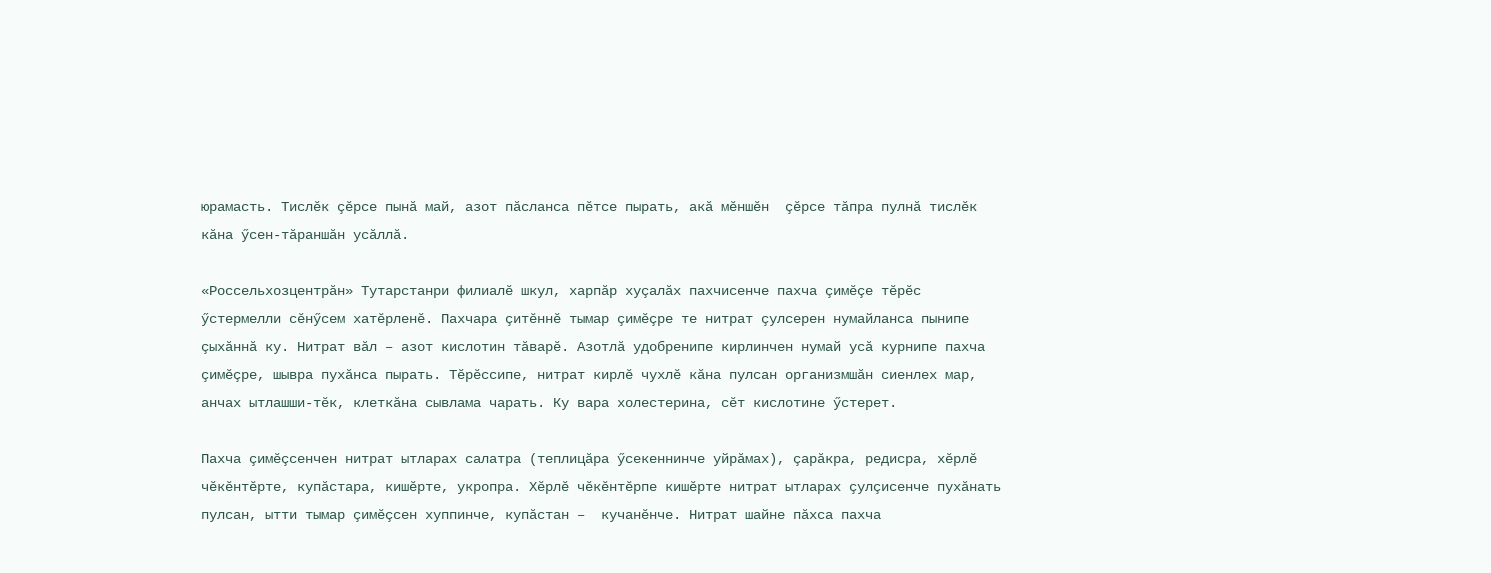юрамасть. Тислӗк çӗрсе пынă май, азот пăсланса пӗтсе пырать, акă мӗншӗн  çӗрсе тăпра пулнă тислӗк кăна ӳсен-тăраншăн усăллă.

«Россельхозцентрăн» Тутарстанри филиалӗ шкул, харпăр хуçалăх пахчисенче пахча çимӗçе тӗрӗс ӳстермелли сӗнӳсем хатӗрленӗ. Пахчара çитӗннӗ тымар çимӗçре те нитрат çулсерен нумайланса пынипе çыхăннă ку. Нитрат вăл – азот кислотин тăварӗ. Азотлă удобренипе кирлинчен нумай усă курнипе пахча çимӗçре, шывра пухăнса пырать. Тӗрӗссипе, нитрат кирлӗ чухлӗ кăна пулсан организмшăн сиенлех мар, анчах ытлашши-тӗк, клеткăна сывлама чарать. Ку вара холестерина, сӗт кислотине ӳстерет.

Пахча çимӗçсенчен нитрат ытларах салатра (теплицăра ӳсекеннинче уйрăмах), çарăкра, редисра, хӗрлӗ чӗкӗнтӗрте, купăстара, кишӗрте, укропра. Хӗрлӗ чӗкӗнтӗрпе кишӗрте нитрат ытларах çулçисенче пухăнать пулсан, ытти тымар çимӗçсен хуппинче, купăстан –  кучанӗнче. Нитрат шайне пăхса пахча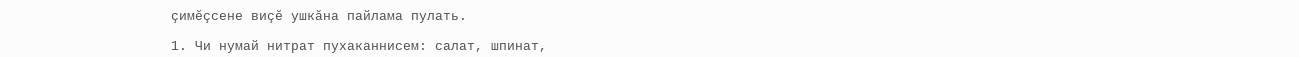çимӗçсене виçӗ ушкăна пайлама пулать.

1. Чи нумай нитрат пухаканнисем: салат, шпинат,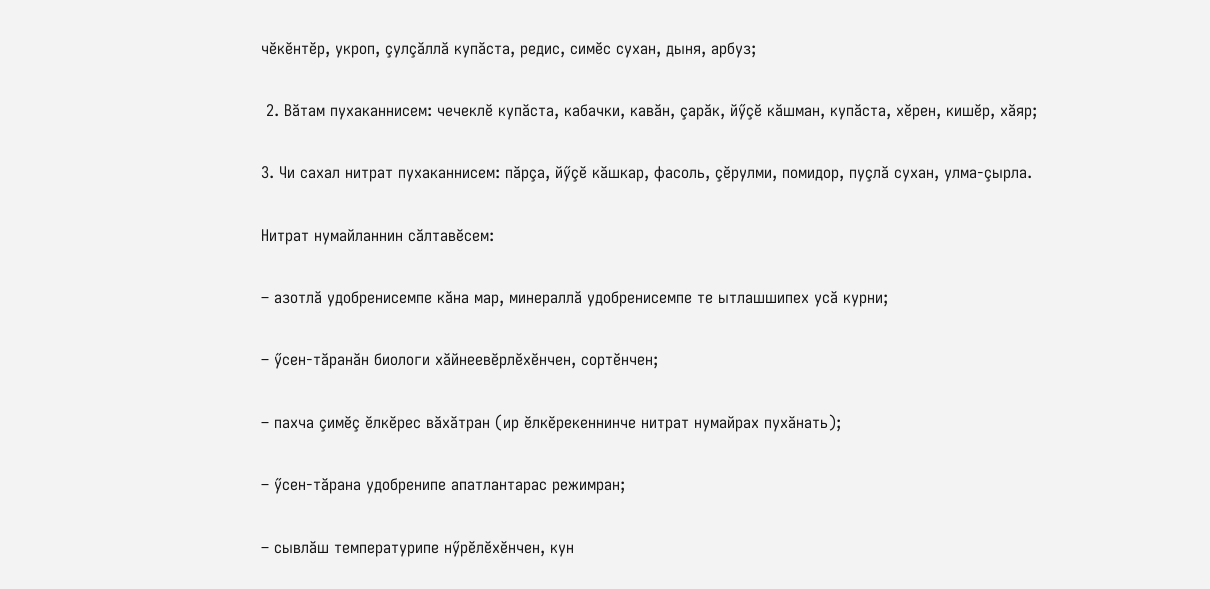чӗкӗнтӗр, укроп, çулçăллă купăста, редис, симӗс сухан, дыня, арбуз;

 2. Вăтам пухаканнисем: чечеклӗ купăста, кабачки, кавăн, çарăк, йӳçӗ кăшман, купăста, хӗрен, кишӗр, хăяр;

3. Чи сахал нитрат пухаканнисем: пăрçа, йӳçӗ кăшкар, фасоль, çӗрулми, помидор, пуçлă сухан, улма-çырла.

Нитрат нумайланнин сăлтавӗсем:

– азотлă удобренисемпе кăна мар, минераллă удобренисемпе те ытлашшипех усă курни;

– ӳсен-тăранăн биологи хăйнеевӗрлӗхӗнчен, сортӗнчен;

– пахча çимӗç ӗлкӗрес вăхăтран (ир ӗлкӗрекеннинче нитрат нумайрах пухăнать);

– ӳсен-тăрана удобренипе апатлантарас режимран;

– сывлăш температурипе нӳрӗлӗхӗнчен, кун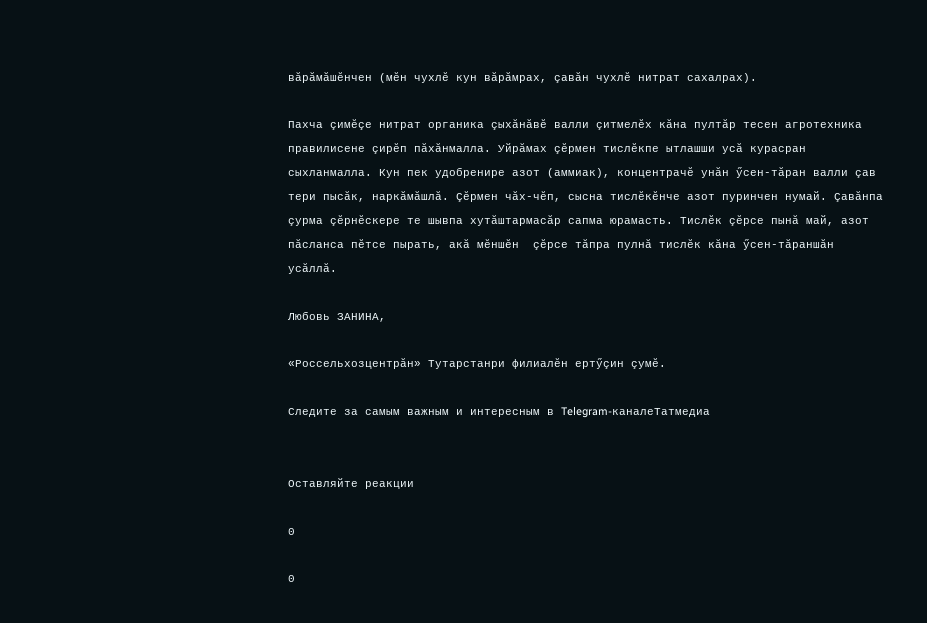вăрăмăшӗнчен (мӗн чухлӗ кун вăрăмрах, çавăн чухлӗ нитрат сахалрах).

Пахча çимӗçе нитрат органика çыхăнăвӗ валли çитмелӗх кăна пултăр тесен агротехника правилисене çирӗп пăхăнмалла. Уйрăмах çӗрмен тислӗкпе ытлашши усă курасран сыхланмалла. Кун пек удобренире азот (аммиак), концентрачӗ унăн ӳсен-тăран валли çав тери пысăк, наркăмăшлă. Çӗрмен чăх-чӗп, сысна тислӗкӗнче азот пуринчен нумай. Çавăнпа çурма çӗрнӗскере те шывпа хутăштармасăр сапма юрамасть. Тислӗк çӗрсе пынă май, азот пăсланса пӗтсе пырать, акă мӗншӗн  çӗрсе тăпра пулнă тислӗк кăна ӳсен-тăраншăн усăллă.

Любовь ЗАНИНА,

«Россельхозцентрăн» Тутарстанри филиалӗн ертӳçин çумӗ.

Следите за самым важным и интересным в Telegram-каналеТатмедиа


Оставляйте реакции

0

0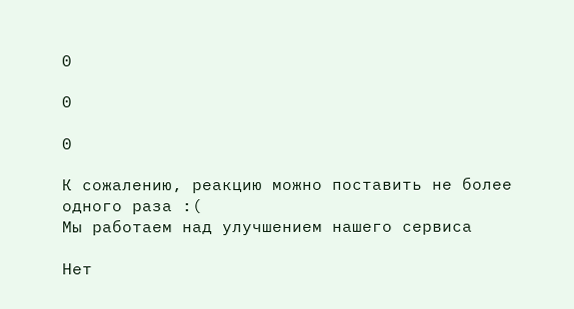0

0

0

К сожалению, реакцию можно поставить не более одного раза :(
Мы работаем над улучшением нашего сервиса

Нет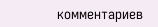комментариев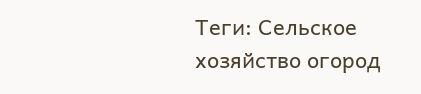Теги: Сельское хозяйство огород